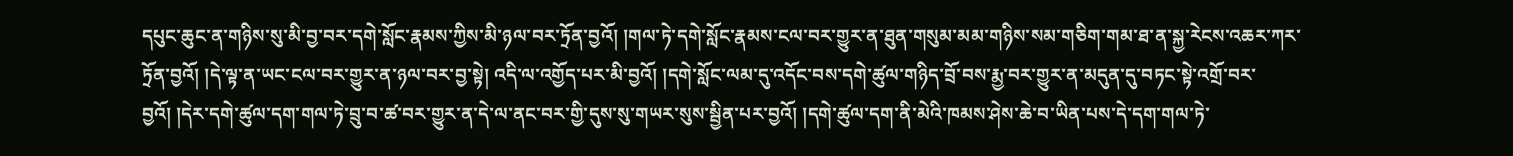དཔུང་ཆུང་ན་གཉིས་སུ་མི་བྱ་བར་དགེ་སློང་རྣམས་ཀྱིས་མི་ཉལ་བར་ཏྲོན་བྱའོ། །གལ་ཏེ་དགེ་སློང་རྣམས་ངལ་བར་གྱུར་ན་ཐུན་གསུམ་མམ་གཉིས་སམ་གཅིག་གམ་ཐ་ན་སྐྱ་རེངས་འཆར་ཀར་ཏྲོན་བྱའོ། །དེ་ལྟ་ན་ཡང་ངལ་བར་གྱུར་ན་ཉལ་བར་བྱ་སྟེ། འདི་ལ་འགྱོད་པར་མི་བྱའོ། །དགེ་སློང་ལམ་དུ་འདོང་བས་དགེ་ཚུལ་གཉིད་བྲོ་བས་རྨྱ་བར་གྱུར་ན་མདུན་དུ་བཏང་སྟེ་འགྲོ་བར་བྱའོ། །དེར་དགེ་ཚུལ་དག་གལ་ཏེ་བྲུ་བ་ཚ་བར་གྱུར་ན་དེ་ལ་ནང་བར་གྱི་དུས་སུ་གཡར་སུས་སྦྱིན་པར་བྱའོ། །དགེ་ཚུལ་དག་ནི་མེའི་ཁམས་ཤེས་ཆེ་བ་ཡིན་པས་དེ་དག་གལ་ཏེ་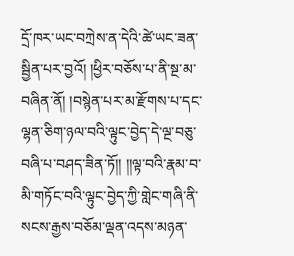དྲོ་ཁར་ཡང་བཀྲེས་ན་དེའི་ཚེ་ཡང་ཟན་སྦྱིན་པར་བྱའོ། །ཕྱིར་བཅོས་པ་ནི་སྔ་མ་བཞིན་ནོ། །བསྙེན་པར་མ་རྫོགས་པ་དང་ལྷན་ཅིག་ཉལ་བའི་ལྟུང་བྱེད་དེ་ལྔ་བཅུ་བཞི་པ་བཤད་ཟིན་ཏོ།། །།ལྟ་བའི་རྣམ་བ་མི་གཏོང་བའི་ལྟུང་བྱེད་ཀྱི་གླེང་གཞི་ནི་སངས་རྒྱས་བཅོམ་ལྡན་འདས་མཉན་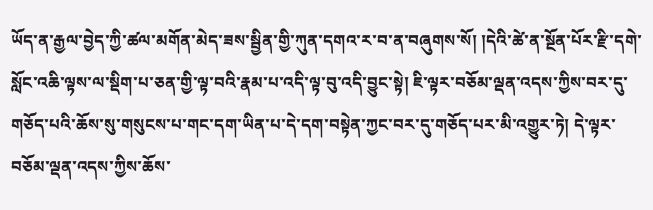ཡོད་ན་རྒྱལ་བྱེད་ཀྱི་ཚལ་མགོན་མེད་ཟས་སྦྱིན་གྱི་ཀུན་དགའ་ར་བ་ན་བཞུགས་སོ། །དེའི་ཚེ་ན་སྔོན་པོར་རྫི་དགེ་སློང་འཆི་ལྟས་ལ་སྡིག་པ་ཅན་གྱི་ལྟ་བའི་རྣམ་པ་འདི་ལྟ་བུ་འདི་བྱུང་སྟེ། ཇི་ལྟར་བཅོམ་ལྡན་འདས་ཀྱིས་བར་དུ་གཅོད་པའི་ཆོས་སུ་གསུངས་པ་གང་དག་ཡིན་པ་དེ་དག་བསྟེན་ཀྱང་བར་དུ་གཅོད་པར་མི་འགྱུར་ཏེ། དེ་ལྟར་བཅོམ་ལྡན་འདས་ཀྱིས་ཆོས་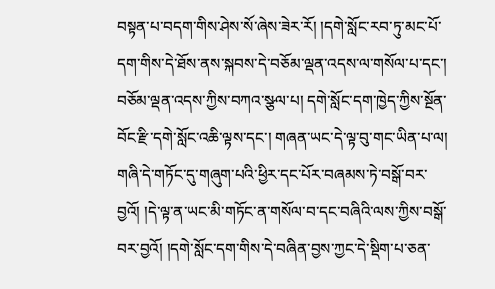བསྟན་པ་བདག་གིས་ཤེས་སོ་ཞེས་ཟེར་རོ། །དགེ་སློང་རབ་ཏུ་མང་པོ་དག་གིས་དེ་ཐོས་ནས་སྐབས་དེ་བཅོམ་ལྡན་འདས་ལ་གསོལ་པ་དང་། བཅོམ་ལྡན་འདས་ཀྱིས་བཀའ་སྩལ་པ། དགེ་སློང་དག་ཁྱེད་ཀྱིས་སྔོན་བོང་རྫི་དགེ་སློང་འཆི་ལྟས་དང་། གཞན་ཡང་དེ་ལྟ་བུ་གང་ཡིན་པ་ལ། གཞི་དེ་གཏོང་དུ་གཞུག་པའི་ཕྱིར་དང་པོར་བཞམས་ཏེ་བསྒོ་བར་བྱའོ། །དེ་ལྟ་ན་ཡང་མི་གཏོང་ན་གསོལ་བ་དང་བཞིའི་ལས་ཀྱིས་བསྒོ་བར་བྱའོ། །དགེ་སློང་དག་གིས་དེ་བཞིན་བྱས་ཀྱང་དེ་སྡིག་པ་ཅན་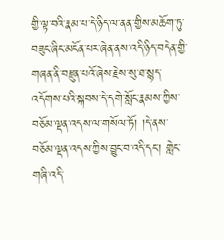གྱི་ལྟ་བའི་རྣམ་པ་དེ་ཉིད་ལ་ནན་གྱིས་མཆོག་ཏུ་བཟུང་ཞིང་མངོན་པར་ཞེན་ནས་འདི་ཉིད་བདེན་གྱི་གཞན་ནི་བརྫུན་པའོ་ཞེས་རྗེས་སུ་ཐ་སྙད་འདོགས་པའི་སྐབས་དེ་དགེ་སློང་རྣམས་ཀྱིས་བཅོམ་ལྡན་འདས་ལ་གསོལ་ཏོ། །དེ་ནས་བཅོམ་ལྡན་འདས་ཀྱིས་བྱུང་བ་འདི་དང་། གླེང་གཞི་འདི་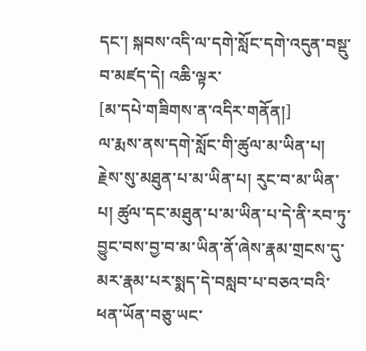དང་། སྐབས་འདི་ལ་དགེ་སློང་དགེ་འདུན་བསྡུ་བ་མཛད་དེ། འཆི་ལྟར་
[མ་དཔེ་གཟིགས་ན་འདིར་གནོན།]
ལ་རྨས་ནས་དགེ་སློང་གི་ཚུལ་མ་ཡིན་པ། རྗེས་སུ་མཐུན་པ་མ་ཡིན་པ། རུང་བ་མ་ཡིན་པ། ཚུལ་དང་མཐུན་པ་མ་ཡིན་པ་དེ་ནི་རབ་ཏུ་བྱུང་བས་བྱ་བ་མ་ཡིན་ནོ་ཞེས་རྣམ་གྲངས་དུ་མར་རྣམ་པར་སྨད་དེ་བསླབ་པ་བཅའ་བའི་ཕན་ཡོན་བཅུ་ཡང་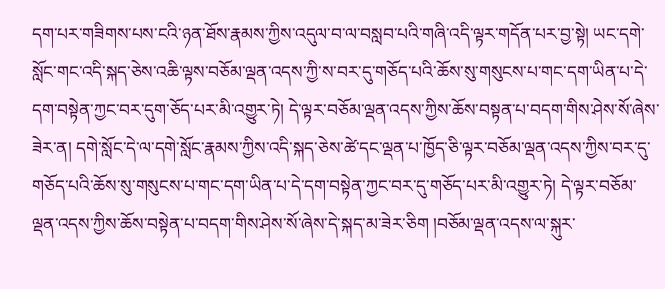དག་པར་གཟིགས་པས་ངའི་ཉན་ཐོས་རྣམས་ཀྱིས་འདུལ་བ་ལ་བསླབ་པའི་གཞི་འདི་ལྟར་གདོན་པར་བྱ་སྟེ། ཡང་དགེ་སློང་གང་འདི་སྐད་ཅེས་འཆི་ལྟས་བཅོམ་ལྡན་འདས་ཀྱི་ས་བར་དུ་གཅོད་པའི་ཆོས་སུ་གསུངས་པ་གང་དག་ཡིན་པ་དེ་དག་བསྟེན་ཀྱང་བར་དུག་ཅོད་པར་མི་འགྱུར་ཏེ། དེ་ལྟར་བཅོམ་ལྡན་འདས་ཀྱིས་ཆོས་བསྟན་པ་བདག་གིས་ཤེས་སོ་ཞེས་ཟེར་ན། དགེ་སློང་དེ་ལ་དགེ་སློང་རྣམས་ཀྱིས་འདི་སྐད་ཅེས་ཚེ་དང་ལྡན་པ་ཁྱོད་ཅི་ལྟར་བཅོམ་ལྡན་འདས་ཀྱིས་བར་དུ་གཅོད་པའི་ཆོས་སུ་གསུངས་པ་གང་དག་ཡིན་པ་དེ་དག་བསྟེན་ཀྱང་བར་དུ་གཅོད་པར་མི་འགྱུར་ཏེ། དེ་ལྟར་བཅོམ་ལྡན་འདས་ཀྱིས་ཆོས་བསྟེན་པ་བདག་གིས་ཤེས་སོ་ཞེས་དེ་སྐད་མ་ཟེར་ཅིག །བཅོམ་ལྡན་འདས་ལ་སྐུར་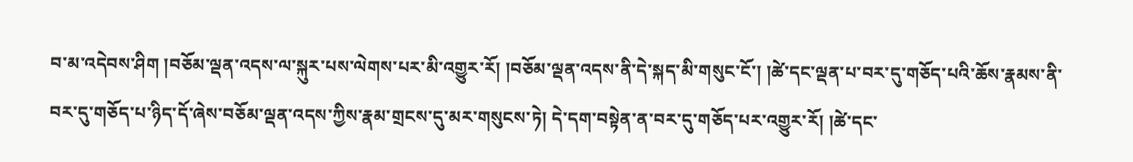བ་མ་འདེབས་ཤིག །བཅོམ་ལྡན་འདས་ལ་སྐུར་པས་ལེགས་པར་མི་འགྱུར་རོ། །བཅོམ་ལྡན་འདས་ནི་དེ་སྐད་མི་གསུང་ངོ་། །ཚེ་དང་ལྡན་པ་བར་དུ་གཅོད་པའི་ཆོས་རྣམས་ནི་བར་དུ་གཅོད་པ་ཉིད་དོ་ཞེས་བཅོམ་ལྡན་འདས་ཀྱིས་རྣམ་གྲངས་དུ་མར་གསུངས་ཏེ། དེ་དག་བསྟེན་ན་བར་དུ་གཅོད་པར་འགྱུར་རོ། །ཚེ་དང་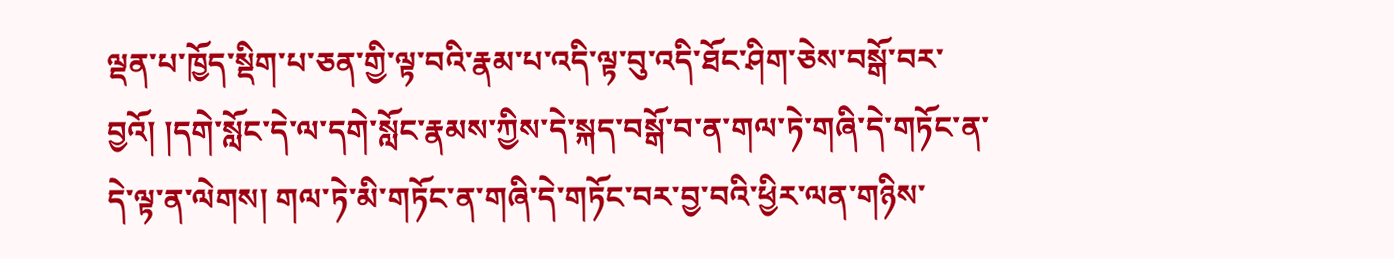ལྡན་པ་ཁྱོད་སྡིག་པ་ཅན་གྱི་ལྟ་བའི་རྣམ་པ་འདི་ལྟ་བུ་འདི་ཐོང་ཤིག་ཅེས་བསྒོ་བར་བྱའོ། །དགེ་སློང་དེ་ལ་དགེ་སློང་རྣམས་ཀྱིས་དེ་སྐད་བསྒོ་བ་ན་གལ་ཏེ་གཞི་དེ་གཏོང་ན་དེ་ལྟ་ན་ལེགས། གལ་ཏེ་མི་གཏོང་ན་གཞི་དེ་གཏོང་བར་བྱ་བའི་ཕྱིར་ལན་གཉིས་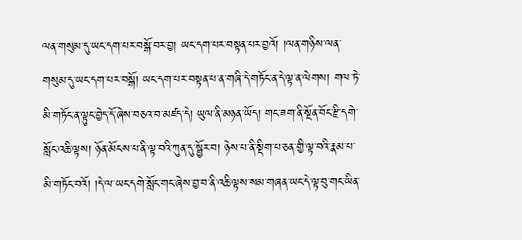ལན་གསུམ་དུ་ཡང་དག་པར་བསྒོ་བར་བྱ། ཡང་དག་པར་བསྟན་པར་བྱའོ། །ལན་གཉིས་ལན་གསུམ་དུ་ཡང་དག་པར་བསྒོ། ཡང་དག་པར་བསྟན་པ་ན་གཞི་དེ་གཏོང་ན་དེ་ལྟ་ན་ལེགས། གལ་ཏེ་མི་གཏོང་ན་ལྟུང་བྱེད་དོ་ཞེས་བཅའ་བ་མཛད་དེ། ཡུལ་ནི་མཉན་ཡོད། གང་ཟག་ནི་སྔོན་བོང་རྫི་དགེ་སློང་འཆི་ལྟས། ཉོན་མོངས་པ་ནི་ལྟ་བའི་ཀུན་དུ་སྦྱོར་བ། ཉེས་པ་ནི་སྡིག་པ་ཅན་གྱི་ལྟ་བའི་རྣམ་པ་མི་གཏོང་བའོ། །དེ་ལ་ཡང་དགེ་སློང་གང་ཞེས་བྱ་བ་ནི་འཆི་ལྟས་སམ་གཞན་ཡང་དེ་ལྟ་བུ་གང་ཡིན་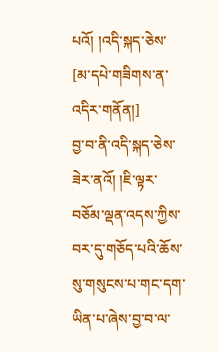པའོ། །འདི་སྐད་ཅེས་
[མ་དཔེ་གཟིགས་ན་འདིར་གནོན།]
བྱ་བ་ནི་འདི་སྐད་ཅེས་ཟེར་ནའོ། །ཇི་ལྟར་བཅོམ་ལྡན་འདས་ཀྱིས་བར་དུ་གཅོད་པའི་ཆོས་སུ་གསུངས་པ་གང་དག་ཡིན་པ་ཞེས་བྱ་བ་ལ་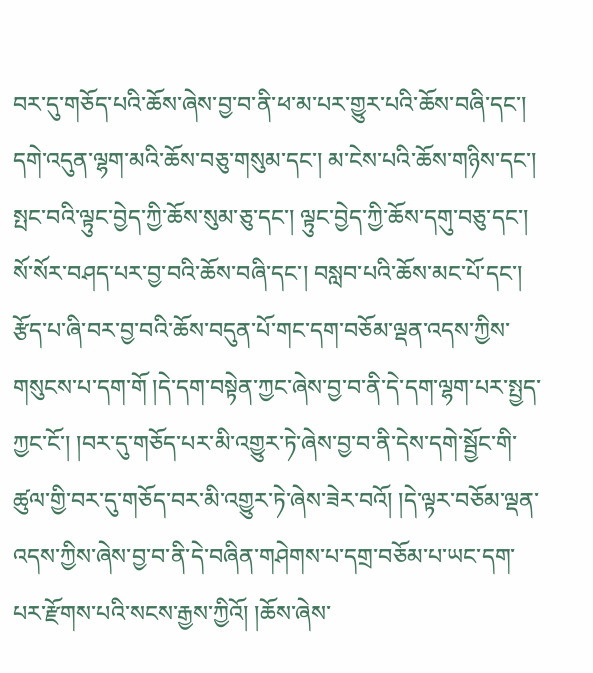བར་དུ་གཅོད་པའི་ཆོས་ཞེས་བྱ་བ་ནི་ཕ་མ་པར་གྱུར་པའི་ཆོས་བཞི་དང་། དགེ་འདུན་ལྷག་མའི་ཆོས་བཅུ་གསུམ་དང་། མ་ངེས་པའི་ཆོས་གཉིས་དང་། སྤང་བའི་ལྟུང་བྱེད་ཀྱི་ཆོས་སུམ་ཅུ་དང་། ལྟུང་བྱེད་ཀྱི་ཆོས་དགུ་བཅུ་དང་། སོ་སོར་བཤད་པར་བྱ་བའི་ཆོས་བཞི་དང་། བསླབ་པའི་ཆོས་མང་པོ་དང་། རྩོད་པ་ཞི་བར་བྱ་བའི་ཆོས་བདུན་པོ་གང་དག་བཅོམ་ལྡན་འདས་ཀྱིས་གསུངས་པ་དག་གོ །དེ་དག་བསྟེན་ཀྱང་ཞེས་བྱ་བ་ནི་དེ་དག་ལྷག་པར་སྤྱད་ཀྱང་ངོ་། །བར་དུ་གཅོད་པར་མི་འགྱུར་ཏེ་ཞེས་བྱ་བ་ནི་དེས་དགེ་སྦྱོང་གི་ཚུལ་གྱི་བར་དུ་གཅོད་བར་མི་འགྱུར་ཏེ་ཞེས་ཟེར་བའོ། །དེ་ལྟར་བཅོམ་ལྡན་འདས་ཀྱིས་ཞེས་བྱ་བ་ནི་དེ་བཞིན་གཤེགས་པ་དགྲ་བཅོམ་པ་ཡང་དག་པར་རྫོགས་པའི་སངས་རྒྱས་ཀྱིའོ། །ཆོས་ཞེས་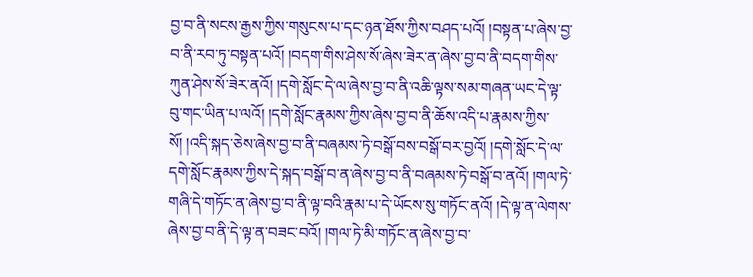བྱ་བ་ནི་སངས་རྒྱས་ཀྱིས་གསུངས་པ་དང་ཉན་ཐོས་ཀྱིས་བཤད་པའོ། །བསྟན་པ་ཞེས་བྱ་བ་ནི་རབ་ཏུ་བསྟན་པའོ། །བདག་གིས་ཤེས་སོ་ཞེས་ཟེར་ན་ཞེས་བྱ་བ་ནི་བདག་གིས་ཀུན་ཤེས་སོ་ཟེར་ནའོ། །དགེ་སློང་དེ་ལ་ཞེས་བྱ་བ་ནི་འཆི་ལྟས་སམ་གཞན་ཡང་དེ་ལྟ་བུ་གང་ཡིན་པ་ལའོ། །དགེ་སློང་རྣམས་ཀྱིས་ཞེས་བྱ་བ་ནི་ཆོས་འདི་པ་རྣམས་ཀྱིས་སོ། །འདི་སྐད་ཅེས་ཞེས་བྱ་བ་ནི་བཞམས་ཏེ་བསྒོ་བས་བསྒོ་བར་བྱའོ། །དགེ་སློང་དེ་ལ་དགེ་སློང་རྣམས་ཀྱིས་དེ་སྐད་བསྒོ་བ་ན་ཞེས་བྱ་བ་ནི་བཞམས་ཏེ་བསྒོ་བ་ནའོ། །གལ་ཏེ་གཞི་དེ་གཏོང་ན་ཞེས་བྱ་བ་ནི་ལྟ་བའི་རྣམ་པ་དེ་ཡོངས་སུ་གཏོང་ནའོ། །དེ་ལྟ་ན་ལེགས་ཞེས་བྱ་བ་ནི་དེ་ལྟ་ན་བཟང་བའོ། །གལ་ཏེ་མི་གཏོང་ན་ཞེས་བྱ་བ་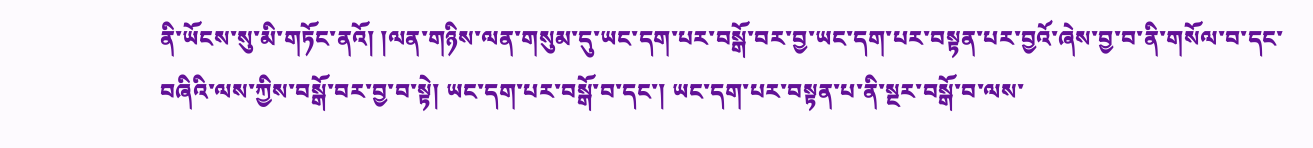ནི་ཡོངས་སུ་མི་གཏོང་ནའོ། །ལན་གཉིས་ལན་གསུམ་དུ་ཡང་དག་པར་བསྒོ་བར་བྱ་ཡང་དག་པར་བསྟན་པར་བྱའོ་ཞེས་བྱ་བ་ནི་གསོལ་བ་དང་བཞིའི་ལས་ཀྱིས་བསྒོ་བར་བྱ་བ་སྟེ། ཡང་དག་པར་བསྒོ་བ་དང་། ཡང་དག་པར་བསྟན་པ་ནི་སྔར་བསྒོ་བ་ལས་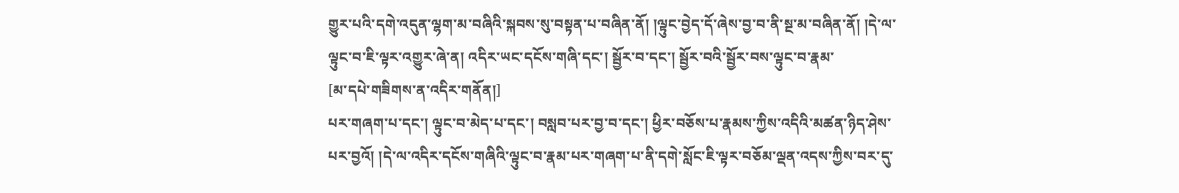གྱུར་པའི་དགེ་འདུན་ལྷག་མ་བཞིའི་སྐབས་སུ་བསྟན་པ་བཞིན་ནོ། །ལྟུང་བྱེད་དོ་ཞེས་བྱ་བ་ནི་སྔ་མ་བཞིན་ནོ། །དེ་ལ་ལྟུང་བ་ཇི་ལྟར་འགྱུར་ཞེ་ན། འདིར་ཡང་དངོས་གཞི་དང་། སྦྱོར་བ་དང་། སྦྱོར་བའི་སྦྱོར་བས་ལྟུང་བ་རྣམ་
[མ་དཔེ་གཟིགས་ན་འདིར་གནོན།]
པར་གཞག་པ་དང་། ལྟུང་བ་མེད་པ་དང་། བསླབ་པར་བྱ་བ་དང་། ཕྱིར་བཅོས་པ་རྣམས་ཀྱིས་འདིའི་མཚན་ཉིད་ཤེས་པར་བྱའོ། །དེ་ལ་འདིར་དངོས་གཞིའི་ལྟུང་བ་རྣམ་པར་གཞག་པ་ནི་དགེ་སློང་ཇི་ལྟར་བཅོམ་ལྡན་འདས་ཀྱིས་བར་དུ་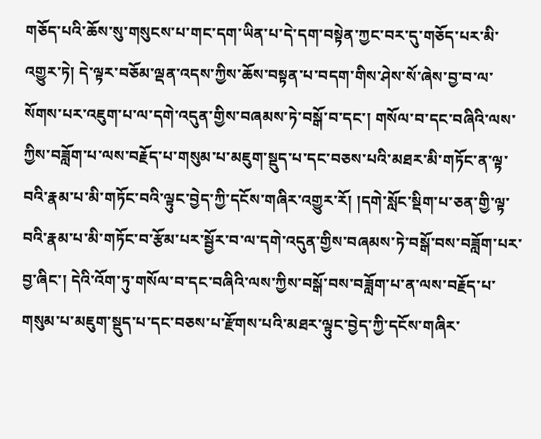གཅོད་པའི་ཆོས་སུ་གསུངས་པ་གང་དག་ཡིན་པ་དེ་དག་བསྟེན་ཀྱང་བར་དུ་གཅོད་པར་མི་འགྱུར་ཏེ། དེ་ལྟར་བཅོམ་ལྡན་འདས་ཀྱིས་ཆོས་བསྟན་པ་བདག་གིས་ཤེས་སོ་ཞེས་བྱ་བ་ལ་སོགས་པར་འཇུག་པ་ལ་དགེ་འདུན་གྱིས་བཞམས་ཏེ་བསྒོ་བ་དང་། གསོལ་བ་དང་བཞིའི་ལས་ཀྱིས་བཟློག་པ་ལས་བརྗོད་པ་གསུམ་པ་མཇུག་སྡུད་པ་དང་བཅས་པའི་མཐར་མི་གཏོང་ན་ལྟ་བའི་རྣམ་པ་མི་གཏོང་བའི་ལྟུང་བྱེད་ཀྱི་དངོས་གཞིར་འགྱུར་རོ། །དགེ་སློང་སྡིག་པ་ཅན་གྱི་ལྟ་བའི་རྣམ་པ་མི་གཏོང་བ་རྩོམ་པར་སྦྱོར་བ་ལ་དགེ་འདུན་གྱིས་བཞམས་ཏེ་བསྒོ་བས་བཟློག་པར་བྱ་ཞིང་། དེའི་འོག་ཏུ་གསོལ་བ་དང་བཞིའི་ལས་ཀྱིས་བསྒོ་བས་བཟློག་པ་ན་ལས་བརྗོད་པ་གསུམ་པ་མཇུག་སྡུད་པ་དང་བཅས་པ་རྫོགས་པའི་མཐར་ལྟུང་བྱེད་ཀྱི་དངོས་གཞིར་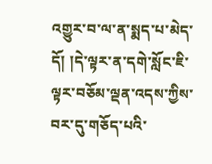འགྱུར་བ་ལ་ན་སྨད་པ་མེད་དོ། །དེ་ལྟར་ན་དགེ་སློང་ཇི་ལྟར་བཅོམ་ལྡན་འདས་ཀྱིས་བར་དུ་གཅོད་པའི་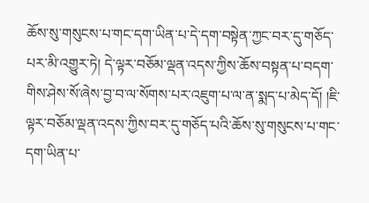ཆོས་སུ་གསུངས་པ་གང་དག་ཡིན་པ་དེ་དག་བསྟེན་ཀྱང་བར་དུ་གཅོད་པར་མི་འགྱུར་ཏེ། དེ་ལྟར་བཅོམ་ལྡན་འདས་ཀྱིས་ཆོས་བསྟན་པ་བདག་གིས་ཤེས་སོ་ཞེས་བྱ་བ་ལ་སོགས་པར་འཇུག་པ་ལ་ན་སྨད་པ་མེད་དོ། །ཇི་ལྟར་བཅོམ་ལྡན་འདས་ཀྱིས་བར་དུ་གཅོད་པའི་ཆོས་སུ་གསུངས་པ་གང་དག་ཡིན་པ་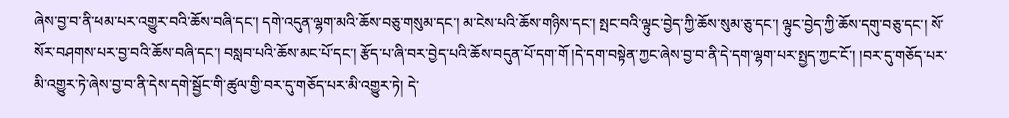ཞེས་བྱ་བ་ནི་ཕམ་པར་འགྱུར་བའི་ཆོས་བཞི་དང་། དགེ་འདུན་ལྷག་མའི་ཆོས་བཅུ་གསུམ་དང་། མ་ངེས་པའི་ཆོས་གཉིས་དང་། སྤང་བའི་ལྟུང་བྱེད་ཀྱི་ཆོས་སུམ་ཅུ་དང་། ལྟུང་བྱེད་ཀྱི་ཆོས་དགུ་བཅུ་དང་། སོ་སོར་བཤགས་པར་བྱ་བའི་ཆོས་བཞི་དང་། བསླབ་པའི་ཆོས་མང་པོ་དང་། རྩོད་པ་ཞི་བར་བྱེད་པའི་ཆོས་བདུན་པོ་དག་གོ །དེ་དག་བསྟེན་ཀྱང་ཞེས་བྱ་བ་ནི་དེ་དག་ལྷག་པར་སྤྱད་ཀྱང་ངོ་། །བར་དུ་གཅོད་པར་མི་འགྱུར་ཏེ་ཞེས་བྱ་བ་ནི་དེས་དགེ་སྦྱོང་གི་ཚུལ་གྱི་བར་དུ་གཅོད་པར་མི་འགྱུར་ཏེ། དེ་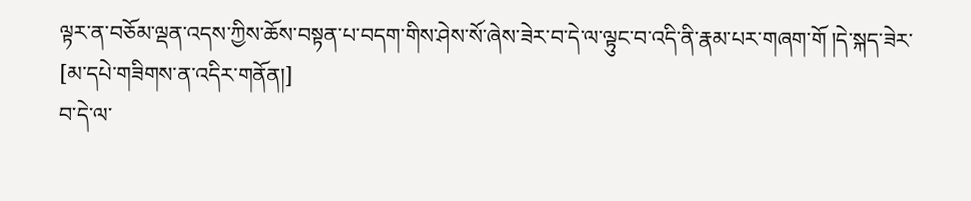ལྟར་ན་བཅོམ་ལྡན་འདས་ཀྱིས་ཆོས་བསྟན་པ་བདག་གིས་ཤེས་སོ་ཞེས་ཟེར་བ་དེ་ལ་ལྟུང་བ་འདི་ནི་རྣམ་པར་གཞག་གོ །དེ་སྐད་ཟེར་
[མ་དཔེ་གཟིགས་ན་འདིར་གནོན།]
བ་དེ་ལ་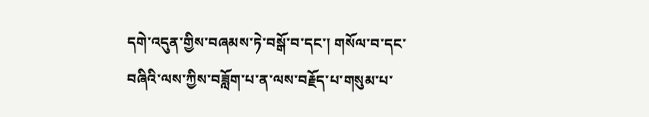དགེ་འདུན་གྱིས་བཞམས་ཏེ་བསྒོ་བ་དང་། གསོལ་བ་དང་བཞིའི་ལས་ཀྱིས་བཟློག་པ་ན་ལས་བརྗོད་པ་གསུམ་པ་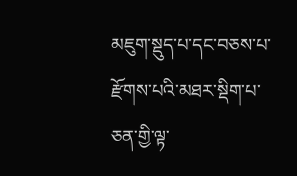མཇུག་སྡུད་པ་དང་བཅས་པ་རྫོགས་པའི་མཐར་སྡིག་པ་ཅན་གྱི་ལྟ་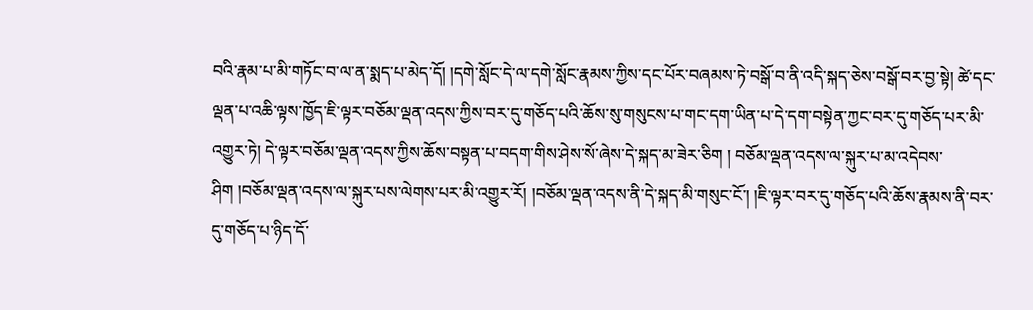བའི་རྣམ་པ་མི་གཏོང་བ་ལ་ན་སྨད་པ་མེད་དོ། །དགེ་སློང་དེ་ལ་དགེ་སློང་རྣམས་ཀྱིས་དང་པོར་བཞམས་ཏེ་བསྒོ་བ་ནི་འདི་སྐད་ཅེས་བསྒོ་བར་བྱ་སྟེ། ཚེ་དང་ལྡན་པ་འཆི་ལྟས་ཁྱོད་ཇི་ལྟར་བཅོམ་ལྡན་འདས་ཀྱིས་བར་དུ་གཅོད་པའི་ཆོས་སུ་གསུངས་པ་གང་དག་ཡིན་པ་དེ་དག་བསྟེན་ཀྱང་བར་དུ་གཅོད་པར་མི་འགྱུར་ཏེ། དེ་ལྟར་བཅོམ་ལྡན་འདས་ཀྱིས་ཆོས་བསྟན་པ་བདག་གིས་ཤེས་སོ་ཞེས་དེ་སྐད་མ་ཟེར་ཅིག ། བཅོམ་ལྡན་འདས་ལ་སྐུར་པ་མ་འདེབས་ཤིག །བཅོམ་ལྡན་འདས་ལ་སྐུར་པས་ལེགས་པར་མི་འགྱུར་རོ། །བཅོམ་ལྡན་འདས་ནི་དེ་སྐད་མི་གསུང་ངོ་། །ཇི་ལྟར་བར་དུ་གཅོད་པའི་ཆོས་རྣམས་ནི་བར་དུ་གཅོད་པ་ཉིད་དོ་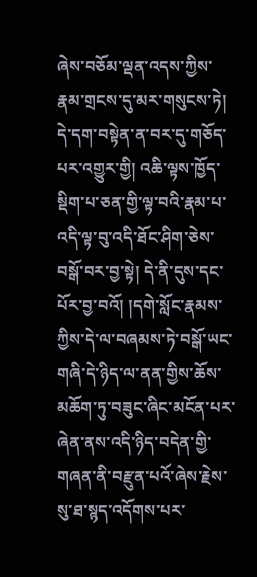ཞེས་བཅོམ་ལྡན་འདས་ཀྱིས་རྣམ་གྲངས་དུ་མར་གསུངས་ཏེ། དེ་དག་བསྟེན་ན་བར་དུ་གཅོད་པར་འགྱུར་གྱི། འཆི་ལྟས་ཁྱོད་སྡིག་པ་ཅན་གྱི་ལྟ་བའི་རྣམ་པ་འདི་ལྟ་བུ་འདི་ཐོང་ཤིག་ཅེས་བསྒོ་བར་བྱ་སྟེ། དེ་ནི་དུས་དང་པོར་བྱ་བའོ། །དགེ་སློང་རྣམས་ཀྱིས་དེ་ལ་བཞམས་ཏེ་བསྒོ་ཡང་གཞི་དེ་ཉིད་ལ་ནན་གྱིས་ཆོས་མཆོག་ཏུ་བཟུང་ཞིང་མངོན་པར་ཞེན་ནས་འདི་ཉིད་བདེན་གྱི་གཞན་ནི་བརྫུན་པའོ་ཞེས་རྗེས་སུ་ཐ་སྙད་འདོགས་པར་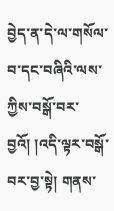བྱེད་ན་དེ་ལ་གསོལ་བ་དང་བཞིའི་ལས་ཀྱིས་བསྒོ་བར་བྱའོ། །འདི་ལྟར་བསྒོ་བར་བྱ་སྟེ། གནས་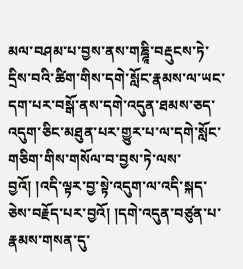མལ་བཤམ་པ་བྱས་ནས་གཎྜཱི་བརྡུངས་ཏེ་དྲིས་བའི་ཚིག་གིས་དགེ་སློང་རྣམས་ལ་ཡང་དག་པར་བསྒོ་ནས་དགེ་འདུན་ཐམས་ཅད་འདུག་ཅིང་མཐུན་པར་གྱུར་པ་ལ་དགེ་སློང་གཅིག་གིས་གསོལ་བ་བྱས་ཏེ་ལས་བྱའོ། །འདི་ལྟར་བྱ་སྟེ་འདུག་ལ་འདི་སྐད་ཅེས་བརྗོད་པར་བྱའོ། །དགེ་འདུན་བཙུན་པ་རྣམས་གསན་དུ་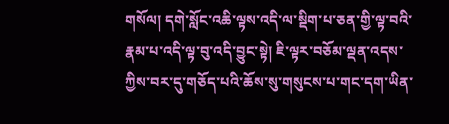གསོལ། དགེ་སློང་འཆི་ལྟས་འདི་ལ་སྡིག་པ་ཅན་གྱི་ལྟ་བའི་རྣམ་པ་འདི་ལྟ་བུ་འདི་བྱུང་སྟེ། ཇི་ལྟར་བཅོམ་ལྡན་འདས་ཀྱིས་བར་དུ་གཅོད་པའི་ཆོས་སུ་གསུངས་པ་གང་དག་ཡིན་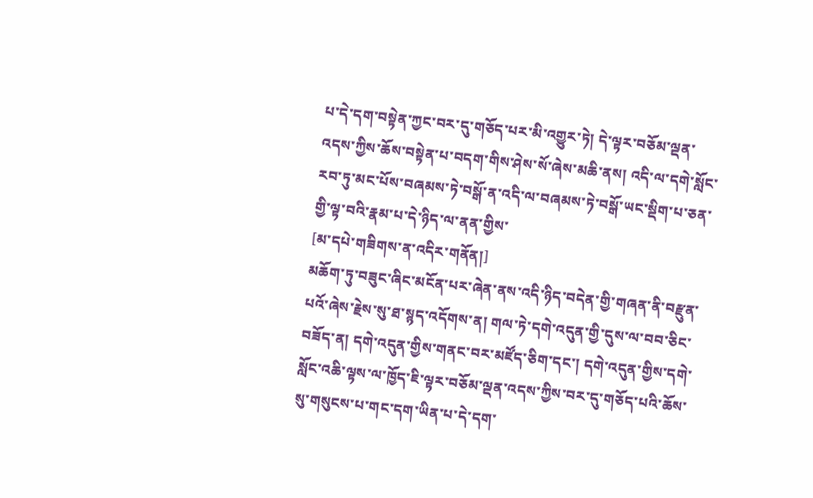པ་དེ་དག་བསྟེན་ཀྱང་བར་དུ་གཅོད་པར་མི་འགྱུར་ཏེ། དེ་ལྟར་བཅོམ་ལྡན་འདས་ཀྱིས་ཆོས་བསྟེན་པ་བདག་གིས་ཤེས་སོ་ཞེས་མཆི་ནས། འདི་ལ་དགེ་སློང་རབ་ཏུ་མང་པོས་བཞམས་ཏེ་བསྒོ་ན་འདི་ལ་བཞམས་ཏེ་བསྒོ་ཡང་སྡིག་པ་ཅན་གྱི་ལྟ་བའི་རྣམ་པ་དེ་ཉིད་ལ་ནན་གྱིས་
[མ་དཔེ་གཟིགས་ན་འདིར་གནོན།]
མཆོག་ཏུ་བཟུང་ཞིང་མངོན་པར་ཞེན་ནས་འདི་ཉིད་བདེན་གྱི་གཞན་ནི་བརྫུན་པའོ་ཞེས་རྗེས་སུ་ཐ་སྙད་འདོགས་ན། གལ་ཏེ་དགེ་འདུན་གྱི་དུས་ལ་བབ་ཅིང་བཟོད་ན། དགེ་འདུན་གྱིས་གནང་བར་མཛོད་ཅིག་དང་། དགེ་འདུན་གྱིས་དགེ་སློང་འཆི་ལྟས་ལ་ཁྱོད་ཇི་ལྟར་བཅོམ་ལྡན་འདས་ཀྱིས་བར་དུ་གཅོད་པའི་ཆོས་སུ་གསུངས་པ་གང་དག་ཡིན་པ་དེ་དག་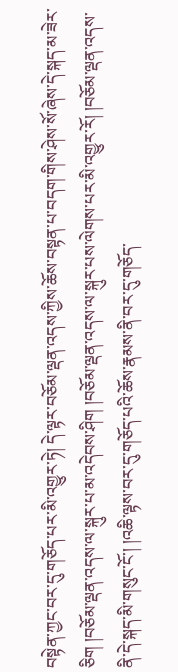བསྟེན་ཀྱང་བར་དུ་གཅོད་པར་མི་འགྱུར་ཏེ། དེ་ལྟར་བཅོམ་ལྡན་འདས་ཀྱིས་ཆོས་བསྟན་པ་བདག་གིས་ཤེས་སོ་ཞེས་དེ་སྐད་མ་ཟེར་ཅིག །བཅོམ་ལྡན་འདས་ལ་སྐུར་པ་མ་འདེབས་ཤིག །བཅོམ་ལྡན་འདས་ལ་སྐུར་པས་ལེགས་པར་མི་འགྱུར་རོ། །བཅོམ་ལྡན་འདས་ནི་དེ་སྐད་མི་གསུང་ངོ་། །འཆི་ལྟས་བར་དུ་གཅོད་པའི་ཆོས་རྣམས་ནི་བར་དུ་གཅོད་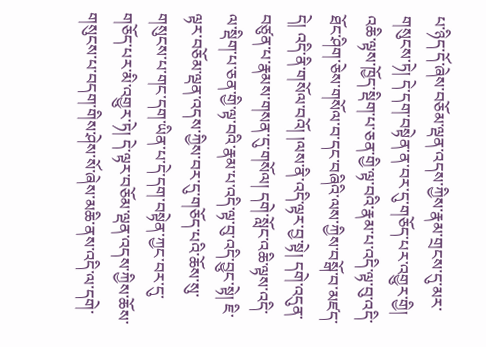པ་ཉིད་དོ་ཞེས་བཅོམ་ལྡན་འདས་ཀྱིས་རྣམ་གྲངས་དུ་མར་གསུངས་ཏེ། དེ་དག་བསྟེན་ན་བར་དུ་གཅོད་པར་འགྱུར་གྱི། འཆི་ལྟས་ཁྱོད་སྡིག་པ་ཅན་གྱི་ལྟ་བའི་རྣམ་པ་འདི་ལྟ་བུ་འདི་ཐོང་ཤིག་ཅེས་གསོལ་བ་དང་བཞིའི་ལས་ཀྱིས་བསྒོ་བ་མཛད་དེ། འདི་ནི་གསོལ་བའོ། །ལས་ནི་འདི་ལྟར་བྱ་སྟེ། དགེ་འདུན་བཙུན་པ་རྣམས་གསན་དུ་གསོལ། དགེ་སློང་འཆི་ལྟས་འདི་ལ་སྡིག་པ་ཅན་གྱི་ལྟ་བའི་རྣམ་པ་འདི་ལྟ་བུ་འདི་བྱུང་སྟེ། ཇི་ལྟར་བཅོམ་ལྡན་འདས་ཀྱིས་བར་དུ་གཅོད་པའི་ཆོས་སུ་གསུངས་པ་གང་དག་ཡིན་པ་དེ་དག་བསྟེན་ཀྱང་བར་དུ་གཅོད་པར་མི་འགྱུར་ཏེ། དེ་ལྟར་བཅོམ་ལྡན་འདས་ཀྱིས་ཆོས་གསུངས་པ་བདག་གིས་ཤེས་སོ་ཞེས་མཆི་ནས་འདི་ལ་དགེ་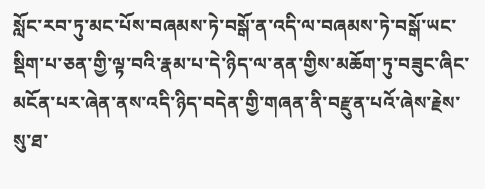སློང་རབ་ཏུ་མང་པོས་བཞམས་ཏེ་བསྒོ་ན་འདི་ལ་བཞམས་ཏེ་བསྒོ་ཡང་སྡིག་པ་ཅན་གྱི་ལྟ་བའི་རྣམ་པ་དེ་ཉིད་ལ་ནན་གྱིས་མཆོག་ཏུ་བཟུང་ཞིང་མངོན་པར་ཞེན་ནས་འདི་ཉིད་བདེན་གྱི་གཞན་ནི་བརྫུན་པའོ་ཞེས་རྗེས་སུ་ཐ་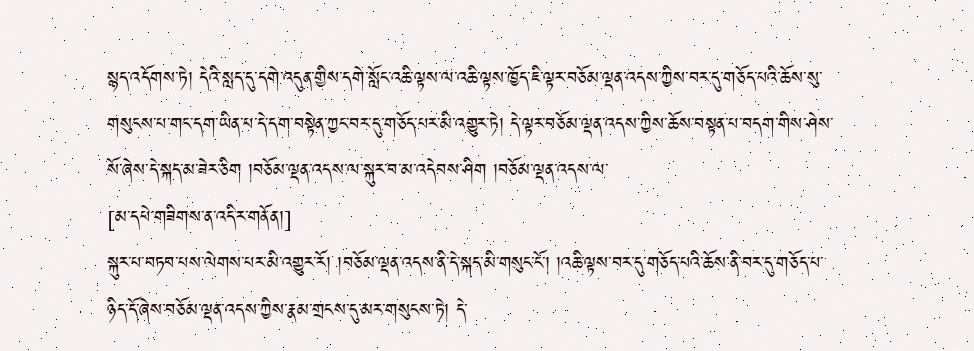སྙད་འདོགས་ཏེ། དེའི་སླད་དུ་དགེ་འདུན་གྱིས་དགེ་སློང་འཆི་ལྟས་ལ་འཆི་ལྟས་ཁྱོད་ཇི་ལྟར་བཅོམ་ལྡན་འདས་ཀྱིས་བར་དུ་གཅོད་པའི་ཆོས་སུ་གསུངས་པ་གང་དག་ཡིན་པ་དེ་དག་བསྟེན་ཀྱང་བར་དུ་གཅོད་པར་མི་འགྱུར་ཏེ། དེ་ལྟར་བཅོམ་ལྡན་འདས་ཀྱིས་ཆོས་བསྟན་པ་བདག་གིས་ཤེས་སོ་ཞེས་དེ་སྐད་མ་ཟེར་ཅིག །བཅོམ་ལྡན་འདས་ལ་སྐུར་བ་མ་འདེབས་ཤིག །བཅོམ་ལྡན་འདས་ལ་
[མ་དཔེ་གཟིགས་ན་འདིར་གནོན།]
སྐུར་པ་བཏབ་པས་ལེགས་པར་མི་འགྱུར་རོ། །བཅོམ་ལྡན་འདས་ནི་དེ་སྐད་མི་གསུང་ངོ་། །འཆི་ལྟས་བར་དུ་གཅོད་པའི་ཆོས་ནི་བར་དུ་གཅོད་པ་ཉིད་དོ་ཞེས་བཅོམ་ལྡན་འདས་ཀྱིས་རྣམ་གྲངས་དུ་མར་གསུངས་ཏེ། དེ་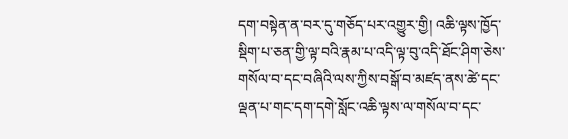དག་བསྟེན་ན་བར་དུ་གཅོད་པར་འགྱུར་གྱི། འཆི་ལྟས་ཁྱོད་སྡིག་པ་ཅན་གྱི་ལྟ་བའི་རྣམ་པ་འདི་ལྟ་བུ་འདི་ཐོང་ཤིག་ཅེས་གསོལ་བ་དང་བཞིའི་ལས་ཀྱིས་བསྒོ་བ་མཛད་ནས་ཚེ་དང་ལྡན་པ་གང་དག་དགེ་སློང་འཆི་ལྟས་ལ་གསོལ་བ་དང་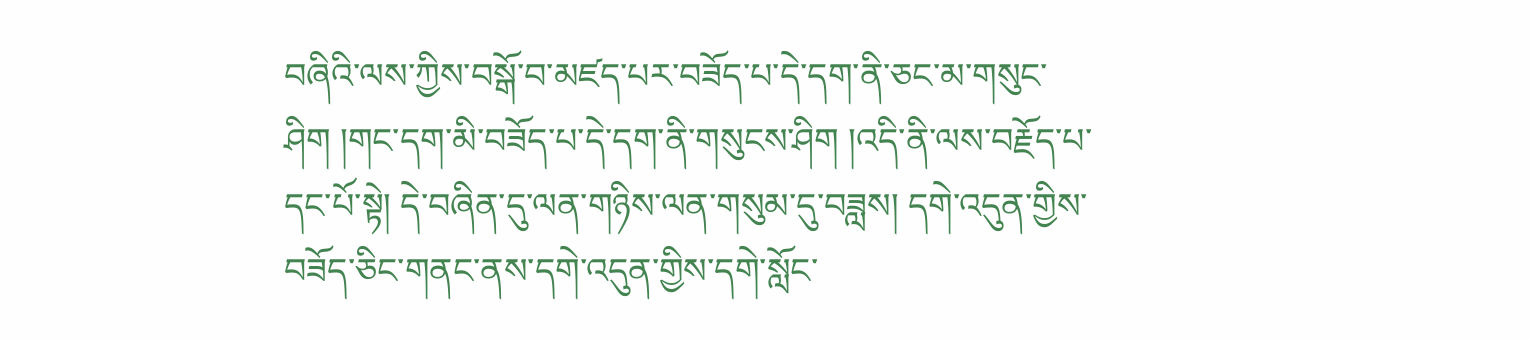བཞིའི་ལས་ཀྱིས་བསྒོ་བ་མཛད་པར་བཟོད་པ་དེ་དག་ནི་ཅང་མ་གསུང་ཤིག །གང་དག་མི་བཟོད་པ་དེ་དག་ནི་གསུངས་ཤིག །འདི་ནི་ལས་བརྗོད་པ་དང་པོ་སྟེ། དེ་བཞིན་དུ་ལན་གཉིས་ལན་གསུམ་དུ་བཟླས། དགེ་འདུན་གྱིས་བཟོད་ཅིང་གནང་ནས་དགེ་འདུན་གྱིས་དགེ་སློང་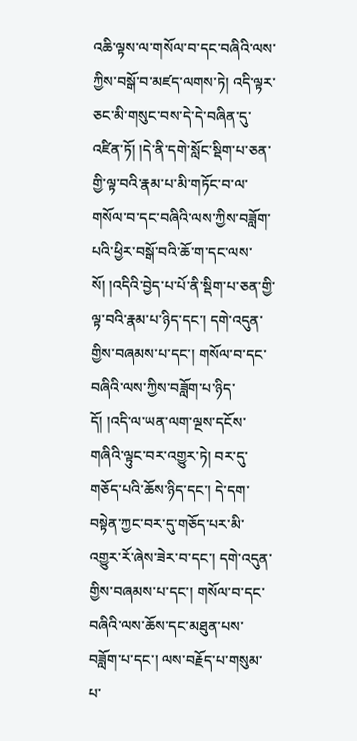འཆི་ལྟས་ལ་གསོལ་བ་དང་བཞིའི་ལས་ཀྱིས་བསྒོ་བ་མཛད་ལགས་ཏེ། འདི་ལྟར་ཅང་མི་གསུང་བས་དེ་དེ་བཞིན་དུ་འཛིན་ཏོ། །དེ་ནི་དགེ་སློང་སྡིག་པ་ཅན་གྱི་ལྟ་བའི་རྣམ་པ་མི་གཏོང་བ་ལ་གསོལ་བ་དང་བཞིའི་ལས་ཀྱིས་བཟློག་པའི་ཕྱིར་བསྒོ་བའི་ཆོ་ག་དང་ལས་སོ། །འདིའི་བྱེད་པ་པོ་ནི་སྡིག་པ་ཅན་གྱི་ལྟ་བའི་རྣམ་པ་ཉིད་དང་། དགེ་འདུན་གྱིས་བཞམས་པ་དང་། གསོལ་བ་དང་བཞིའི་ལས་ཀྱིས་བཟློག་པ་ཉིད་དོ། །འདི་ལ་ཡན་ལག་ལྔས་དངོས་གཞིའི་ལྟུང་བར་འགྱུར་ཏེ། བར་དུ་གཅོད་པའི་ཆོས་ཉིད་དང་། དེ་དག་བསྟེན་ཀྱང་བར་དུ་གཅོད་པར་མི་འགྱུར་རོ་ཞེས་ཟེར་བ་དང་། དགེ་འདུན་གྱིས་བཞམས་པ་དང་། གསོལ་བ་དང་བཞིའི་ལས་ཆོས་དང་མཐུན་པས་བཟློག་པ་དང་། ལས་བརྗོད་པ་གསུམ་པ་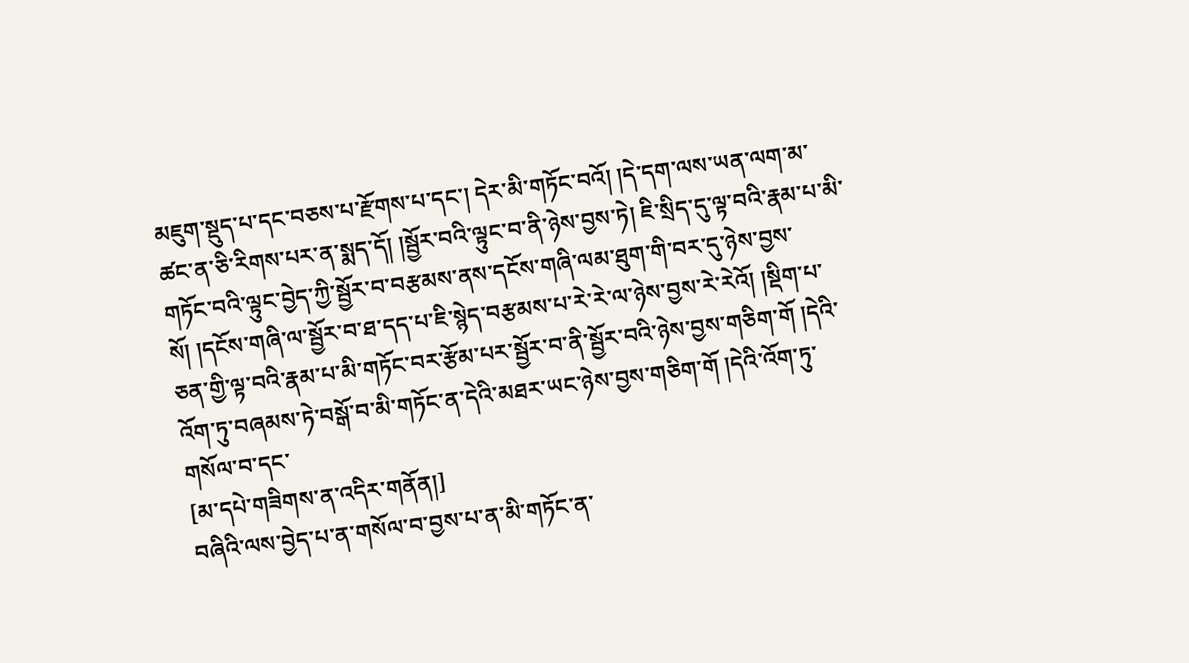མཇུག་སྡུད་པ་དང་བཅས་པ་རྫོགས་པ་དང་། དེར་མི་གཏོང་བའོ། །དེ་དག་ལས་ཡན་ལག་མ་ཚང་ན་ཅི་རིགས་པར་ན་སྨད་དོ། །སྦྱོར་བའི་ལྟུང་བ་ནི་ཉེས་བྱས་ཏེ། ཇི་སྲིད་དུ་ལྟ་བའི་རྣམ་པ་མི་གཏོང་བའི་ལྟུང་བྱེད་ཀྱི་སྦྱོར་བ་བརྩམས་ནས་དངོས་གཞི་ལམ་ཐུག་གི་བར་དུ་ཉེས་བྱས་སོ། །དངོས་གཞི་ལ་སྦྱོར་བ་ཐ་དད་པ་ཇི་སྙེད་བརྩམས་པ་རེ་རེ་ལ་ཉེས་བྱས་རེ་རེའོ། །སྡིག་པ་ཅན་གྱི་ལྟ་བའི་རྣམ་པ་མི་གཏོང་བར་རྩོམ་པར་སྦྱོར་བ་ནི་སྦྱོར་བའི་ཉེས་བྱས་གཅིག་གོ །དེའི་འོག་ཏུ་བཞམས་ཏེ་བསྒོ་བ་མི་གཏོང་ན་དེའི་མཐར་ཡང་ཉེས་བྱས་གཅིག་གོ །དེའི་འོག་ཏུ་གསོལ་བ་དང་
[མ་དཔེ་གཟིགས་ན་འདིར་གནོན།]
བཞིའི་ལས་བྱེད་པ་ན་གསོལ་བ་བྱས་པ་ན་མི་གཏོང་ན་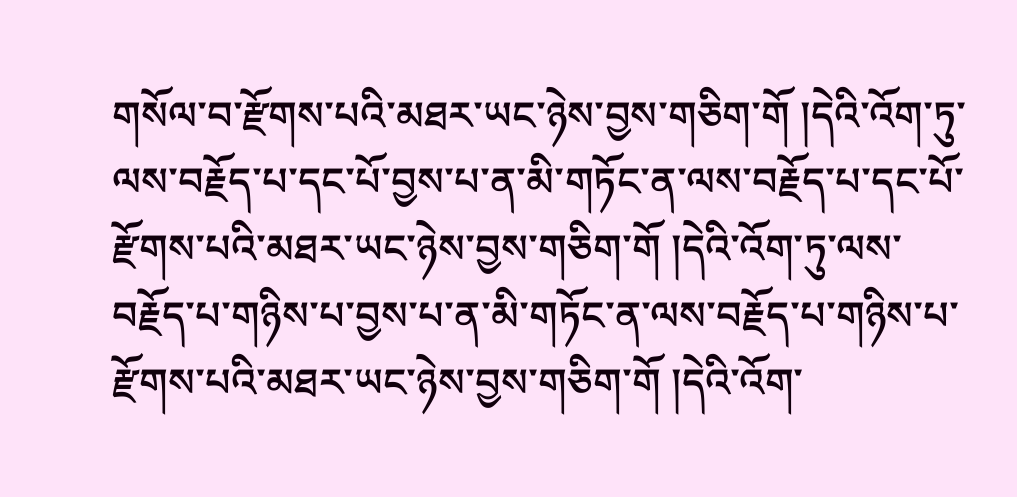གསོལ་བ་རྫོགས་པའི་མཐར་ཡང་ཉེས་བྱས་གཅིག་གོ །དེའི་འོག་ཏུ་ལས་བརྗོད་པ་དང་པོ་བྱས་པ་ན་མི་གཏོང་ན་ལས་བརྗོད་པ་དང་པོ་རྫོགས་པའི་མཐར་ཡང་ཉེས་བྱས་གཅིག་གོ །དེའི་འོག་ཏུ་ལས་བརྗོད་པ་གཉིས་པ་བྱས་པ་ན་མི་གཏོང་ན་ལས་བརྗོད་པ་གཉིས་པ་རྫོགས་པའི་མཐར་ཡང་ཉེས་བྱས་གཅིག་གོ །དེའི་འོག་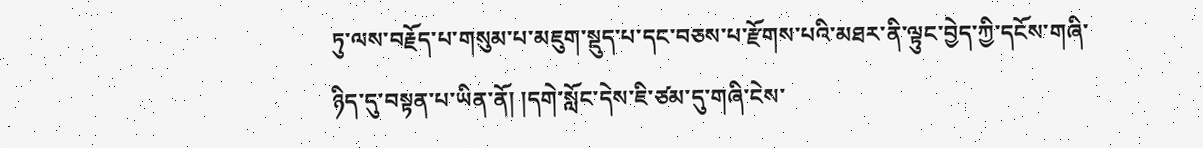ཏུ་ལས་བརྗོད་པ་གསུམ་པ་མཇུག་སྡུད་པ་དང་བཅས་པ་རྫོགས་པའི་མཐར་ནི་ལྟུང་བྱེད་ཀྱི་དངོས་གཞི་ཉིད་དུ་བསྟན་པ་ཡིན་ནོ། །དགེ་སློང་དེས་ཇི་ཙམ་དུ་གཞི་ངེས་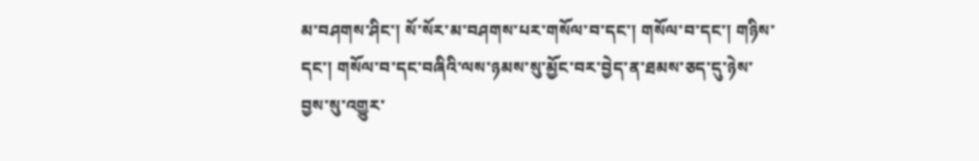མ་བཤགས་ཤིང་། སོ་སོར་མ་བཤགས་པར་གསོལ་བ་དང་། གསོལ་བ་དང་། གཉིས་དང་། གསོལ་བ་དང་བཞིའི་ལས་ཉམས་སུ་མྱོང་བར་བྱེད་ན་ཐམས་ཅད་དུ་ཉེས་བྱས་སུ་འགྱུར་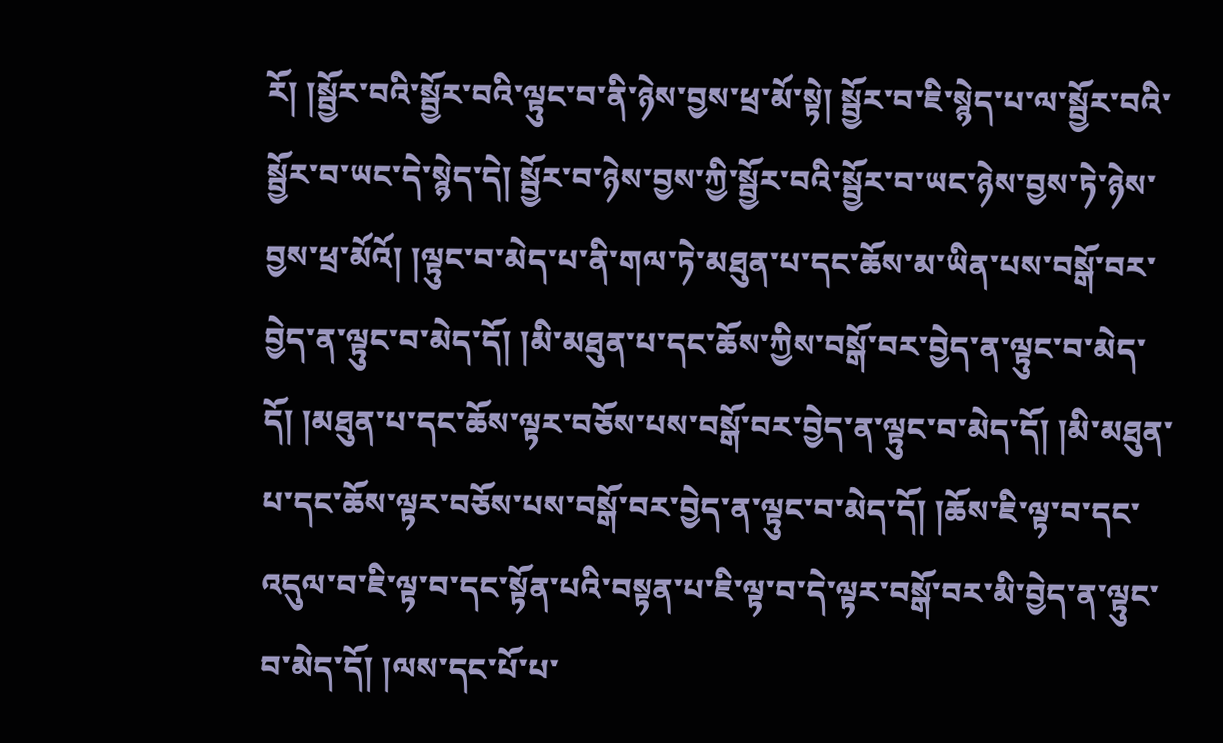རོ། །སྦྱོར་བའི་སྦྱོར་བའི་ལྟུང་བ་ནི་ཉེས་བྱས་ཕྲ་མོ་སྟེ། སྦྱོར་བ་ཇི་སྙེད་པ་ལ་སྦྱོར་བའི་སྦྱོར་བ་ཡང་དེ་སྙེད་དེ། སྦྱོར་བ་ཉེས་བྱས་ཀྱི་སྦྱོར་བའི་སྦྱོར་བ་ཡང་ཉེས་བྱས་ཏེ་ཉེས་བྱས་ཕྲ་མོའོ། །ལྟུང་བ་མེད་པ་ནི་གལ་ཏེ་མཐུན་པ་དང་ཆོས་མ་ཡིན་པས་བསྒོ་བར་བྱེད་ན་ལྟུང་བ་མེད་དོ། །མི་མཐུན་པ་དང་ཆོས་ཀྱིས་བསྒོ་བར་བྱེད་ན་ལྟུང་བ་མེད་དོ། །མཐུན་པ་དང་ཆོས་ལྟར་བཅོས་པས་བསྒོ་བར་བྱེད་ན་ལྟུང་བ་མེད་དོ། །མི་མཐུན་པ་དང་ཆོས་ལྟར་བཅོས་པས་བསྒོ་བར་བྱེད་ན་ལྟུང་བ་མེད་དོ། །ཆོས་ཇི་ལྟ་བ་དང་འདུལ་བ་ཇི་ལྟ་བ་དང་སྟོན་པའི་བསྟན་པ་ཇི་ལྟ་བ་དེ་ལྟར་བསྒོ་བར་མི་བྱེད་ན་ལྟུང་བ་མེད་དོ། །ལས་དང་པོ་པ་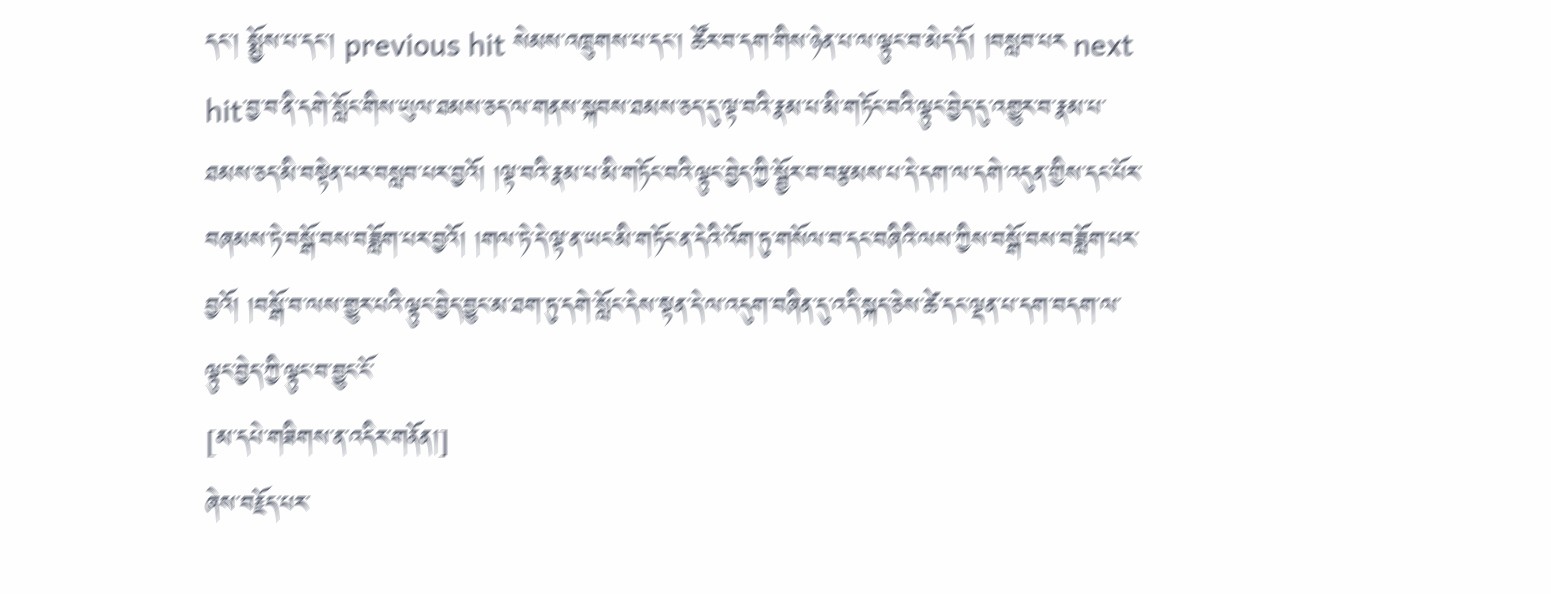དང་། སྨྱོས་པ་དང་། previous hit སེམས་འཁྲུགས་པ་དང་། ཚོར་བ་དག་གིས་ཉེན་པ་ལ་ལྟུང་བ་མེད་དོ། །བསླབ་པར next hit་བྱ་བ་ནི་དགེ་སློང་གིས་ཡུལ་ཐམས་ཅད་ལ་གནས་སྐབས་ཐམས་ཅད་དུ་ལྟ་བའི་རྣམ་པ་མི་གཏོང་བའི་ལྟུང་བྱེད་དུ་འགྱུར་བ་རྣམ་པ་ཐམས་ཅད་མི་བསྟེན་པར་བསླབ་པར་བྱའོ། །ལྟ་བའི་རྣམ་པ་མི་གཏོང་བའི་ལྟུང་བྱེད་ཀྱི་སྦྱོར་བ་བརྩམས་པ་དེ་དག་ལ་དགེ་འདུན་གྱིས་དང་པོར་བཞམས་ཏེ་བསྒོ་བས་བཟློག་པར་བྱའོ། །གལ་ཏེ་དེ་ལྟ་ན་ཡང་མི་གཏོང་ན་དེའི་འོག་ཏུ་གསོལ་བ་དང་བཞིའི་ལས་ཀྱིས་བསྒོ་བས་བཟློག་པར་བྱའོ། །བསྒོ་བ་ལས་གྱུར་པའི་ལྟུང་བྱེད་བྱུང་མ་ཐག་ཏུ་དགེ་སློང་དེས་སྟན་དེ་ལ་འདུག་བཞིན་དུ་འདི་སྐད་ཅེས་ཚེ་དང་ལྡན་པ་དག་བདག་ལ་ལྟུང་བྱེད་ཀྱི་ལྟུང་བ་བྱུང་ངོ་
[མ་དཔེ་གཟིགས་ན་འདིར་གནོན།]
ཞེས་བརྗོད་པར་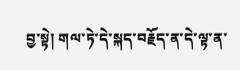བྱ་སྟེ། གལ་ཏེ་དེ་སྐད་བརྗོད་ན་དེ་ལྟ་ན་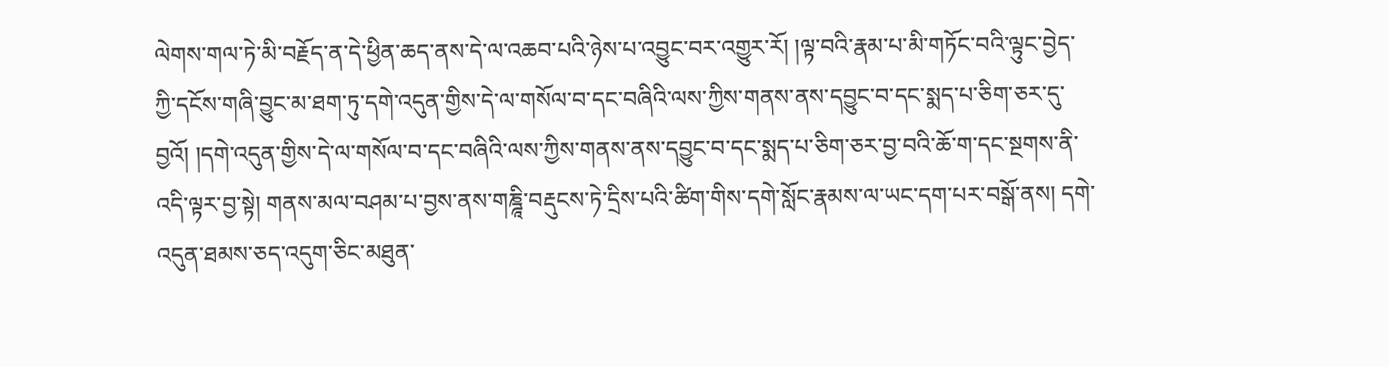ལེགས་གལ་ཏེ་མི་བརྗོད་ན་དེ་ཕྱིན་ཆད་ནས་དེ་ལ་འཆབ་པའི་ཉེས་པ་འབྱུང་བར་འགྱུར་རོ། །ལྟ་བའི་རྣམ་པ་མི་གཏོང་བའི་ལྟུང་བྱེད་ཀྱི་དངོས་གཞི་བྱུང་མ་ཐག་ཏུ་དགེ་འདུན་གྱིས་དེ་ལ་གསོལ་བ་དང་བཞིའི་ལས་ཀྱིས་གནས་ནས་དབྱུང་བ་དང་སྨད་པ་ཅིག་ཅར་དུ་བྱའོ། །དགེ་འདུན་གྱིས་དེ་ལ་གསོལ་བ་དང་བཞིའི་ལས་ཀྱིས་གནས་ནས་དབྱུང་བ་དང་སྨད་པ་ཅིག་ཅར་བྱ་བའི་ཆོ་ག་དང་སྔགས་ནི་འདི་ལྟར་བྱ་སྟེ། གནས་མལ་བཤམ་པ་བྱས་ནས་གཎྜཱི་བརྡུངས་ཏེ་དྲིས་པའི་ཚིག་གིས་དགེ་སློང་རྣམས་ལ་ཡང་དག་པར་བསྒོ་ནས། དགེ་འདུན་ཐམས་ཅད་འདུག་ཅིང་མཐུན་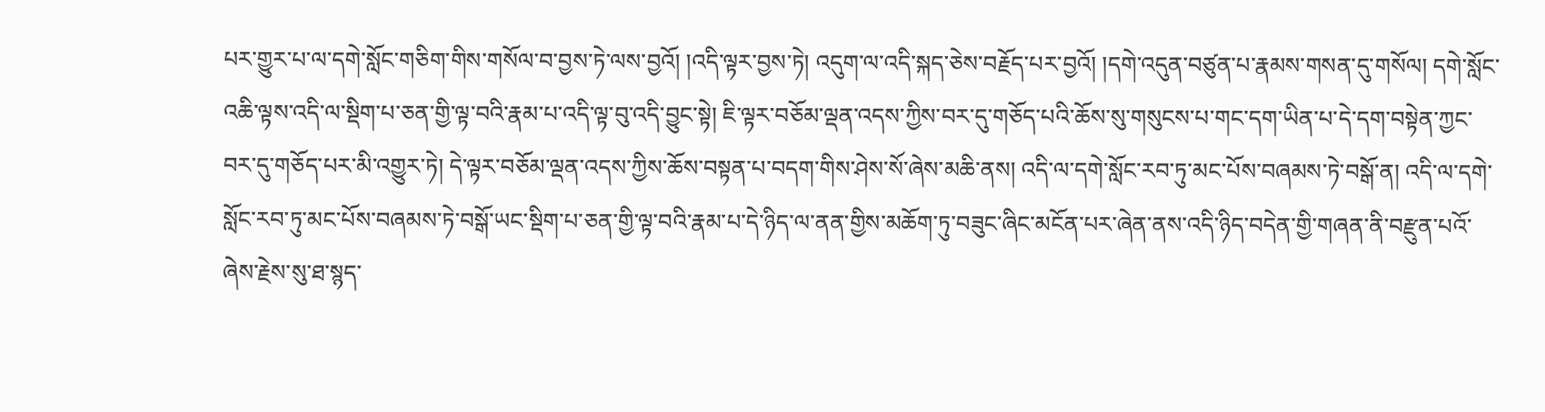པར་གྱུར་པ་ལ་དགེ་སློང་གཅིག་གིས་གསོལ་བ་བྱས་ཏེ་ལས་བྱའོ། །འདི་ལྟར་བྱས་ཏེ། འདུག་ལ་འདི་སྐད་ཅེས་བརྗོད་པར་བྱའོ། །དགེ་འདུན་བཙུན་པ་རྣམས་གསན་དུ་གསོལ། དགེ་སློང་འཆི་ལྟས་འདི་ལ་སྡིག་པ་ཅན་གྱི་ལྟ་བའི་རྣམ་པ་འདི་ལྟ་བུ་འདི་བྱུང་སྟེ། ཇི་ལྟར་བཅོམ་ལྡན་འདས་ཀྱིས་བར་དུ་གཅོད་པའི་ཆོས་སུ་གསུངས་པ་གང་དག་ཡིན་པ་དེ་དག་བསྟེན་ཀྱང་བར་དུ་གཅོད་པར་མི་འགྱུར་ཏེ། དེ་ལྟར་བཅོམ་ལྡན་འདས་ཀྱིས་ཆོས་བསྟན་པ་བདག་གིས་ཤེས་སོ་ཞེས་མཆི་ནས། འདི་ལ་དགེ་སློང་རབ་ཏུ་མང་པོས་བཞམས་ཏེ་བསྒོ་ན། འདི་ལ་དགེ་སློང་རབ་ཏུ་མང་པོས་བཞམས་ཏེ་བསྒོ་ཡང་སྡིག་པ་ཅན་གྱི་ལྟ་བའི་རྣམ་པ་དེ་ཉིད་ལ་ནན་གྱིས་མཆོག་ཏུ་བཟུང་ཞིང་མངོན་པར་ཞེན་ནས་འདི་ཉིད་བདེན་གྱི་གཞན་ནི་བརྫུན་པའོ་ཞེས་རྗེས་སུ་ཐ་སྙད་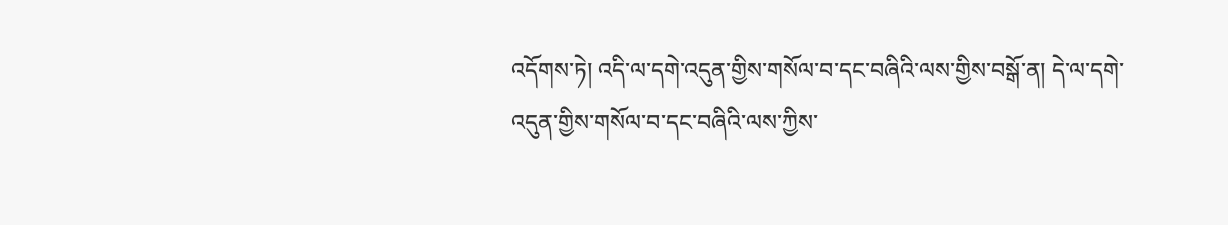འདོགས་ཏེ། འདི་ལ་དགེ་འདུན་གྱིས་གསོལ་བ་དང་བཞིའི་ལས་གྱིས་བསྒོ་ན། དེ་ལ་དགེ་འདུན་གྱིས་གསོལ་བ་དང་བཞིའི་ལས་ཀྱིས་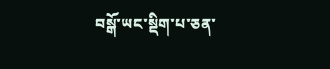བསྒོ་ཡང་སྡིག་པ་ཅན་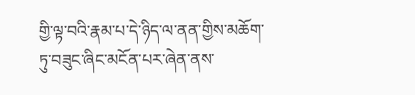གྱི་ལྟ་བའི་རྣམ་པ་དེ་ཉིད་ལ་ནན་གྱིས་མཆོག་ཏུ་བཟུང་ཞིང་མངོན་པར་ཞེན་ནས་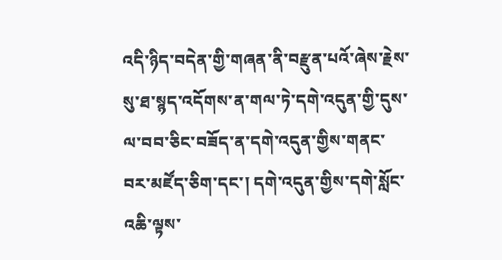འདི་ཉིད་བདེན་གྱི་གཞན་ནི་བརྫུན་པའོ་ཞེས་རྗེས་སུ་ཐ་སྙད་འདོགས་ན་གལ་ཏེ་དགེ་འདུན་གྱི་དུས་ལ་བབ་ཅིང་བཟོད་ན་དགེ་འདུན་གྱིས་གནང་བར་མཛོད་ཅིག་དང་། དགེ་འདུན་གྱིས་དགེ་སློང་འཆི་ལྟས་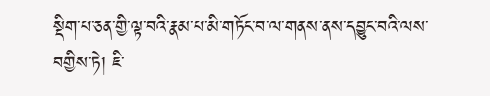སྡིག་པ་ཅན་གྱི་ལྟ་བའི་རྣམ་པ་མི་གཏོང་བ་ལ་གནས་ནས་དབྱུང་བའི་ལས་བགྱིས་ཏེ། ཇི་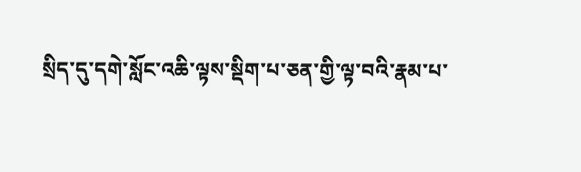སྲིད་དུ་དགེ་སློང་འཆི་ལྟས་སྡིག་པ་ཅན་གྱི་ལྟ་བའི་རྣམ་པ་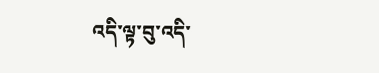འདི་ལྟ་བུ་འདི་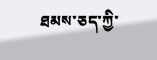ཐམས་ཅད་ཀྱི་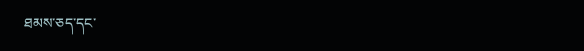ཐམས་ཅད་དང་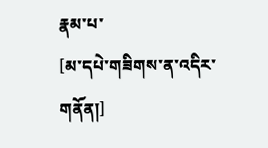རྣམ་པ་
[མ་དཔེ་གཟིགས་ན་འདིར་གནོན།]